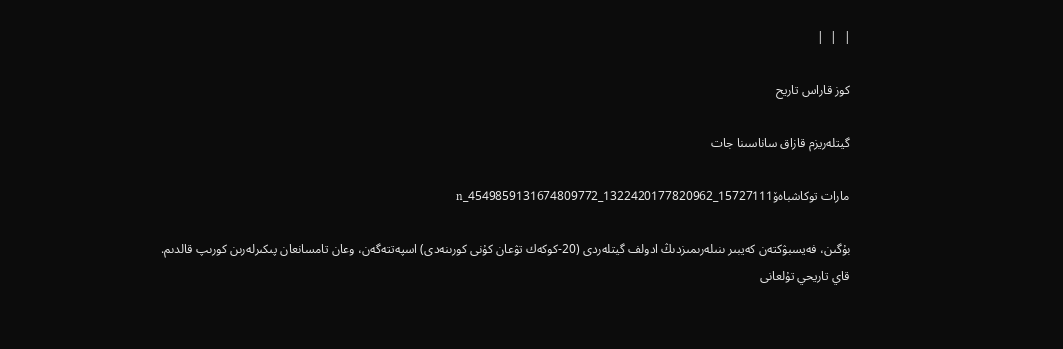|  |  |

كوز قاراس تاريح

گيتلەريزم قازاق ساناسىنا جات

مارات توكاشباەۆ15727111_1322420177820962_4549859131674809772_n

بۇگىن، فەيسبۋكتەن كەيبىر ىنىلەرىمىزدىڭ ادولف گيتلەردى (20-كوكەك تۋعان كۇنى كورىنەدى) اسپەتتەگەن، وعان تامسانعان پىكىرلەرىن كورىپ قالدىم. قاي تاريحي تۇلعانى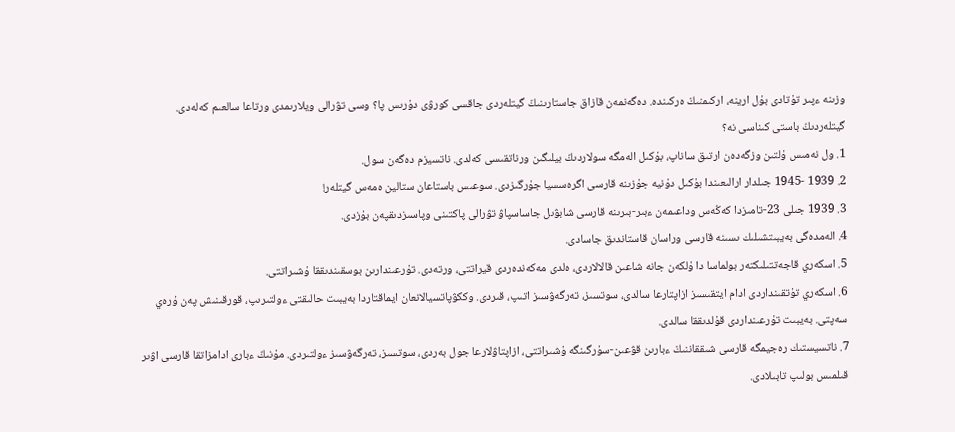وزىنە ءپىر تۇتادى بۇل ارينە، اركىمنىڭ ەركىندە. دەگەنمەن قازاق جاستارىنىڭ گيتلەردى جاقسى كورۋى دۇرىس پا؟ وسى تۋرالى ويلارىمدى ورتاعا سالعىم كەلەدى.
گيتلەردىڭ باستى كىناسى نە؟
1. ول نەمىس ۇلتىن وزگەدەن ارتىق ساناپ، بۇكىل الەمگە سولاردىڭ بيلىگىن ورناتقىسى كەلدى. ناتسيزم دەگەن سول.
2. 1939 -1945 جىلدار ارالىعىندا بۇكىل دۇنيە جۇزىنە قارسى اگرەسسيا جۇرگىزدى. سوعىس باستاعان ستالين ەمەس گيتلەر!
3. 1939 جىلى 23-تامىزدا كەڭەس وداعىمەن ءبىر-بىرىنە قارسى شابۋىل جاساسپاۋ تۋرالى پاكتىنى وپاسىزدىقپەن بۇزدى.
4. الەمدەگى بەيبىتشىلىك ىسىنە قارسى وراسان قاستاندىق جاسادى.
5. اسكەري قاجەتتىلىكتەر بولماسا دا ۇلكەن جانە شاعىن قالالاردى، ەلدى مەكەندەردى قيراتتى، ورتەدى. تۇرعىندارىن بوسقىندىققا ۇشىراتتى.
6. اسكەري تۇتقىنداردى ادام ايتقىسىز ازاپتارعا سالدى، سوتسىز، تەرگەۋسىز اتىپ، قىردى. وككۋپاتسيالانعان ايماقتاردا بەيبىت حالىقتى ءولتىرىپ، قورقىنىش پەن ۇرەي سەپتى. بەيبىت تۇرعىنداردى قۇلدىققا سالدى.
7. ناتسيستىك رەجيمگە قارسى شىققاننىڭ ءبارىن قۋعىن-سۇرگىنگە ۇشىراتتى، ازاپتاۋلارعا جول بەردى، سوتسىز، تەرگەۋسىز ءولتىردى. مۇنىڭ ءبارى ادامزاتقا قارسى اۋىر قىلمىس بولىپ تابىلادى.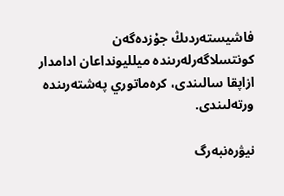فاشيستەردىڭ جۇزدەگەن كونتسلاگەرلەرىندە ميلليونداعان ادامدار ازاپقا سالىندى، كرەماتوري پەشتەرىندە ورتەلىندى.

نيۋرەنبەرگ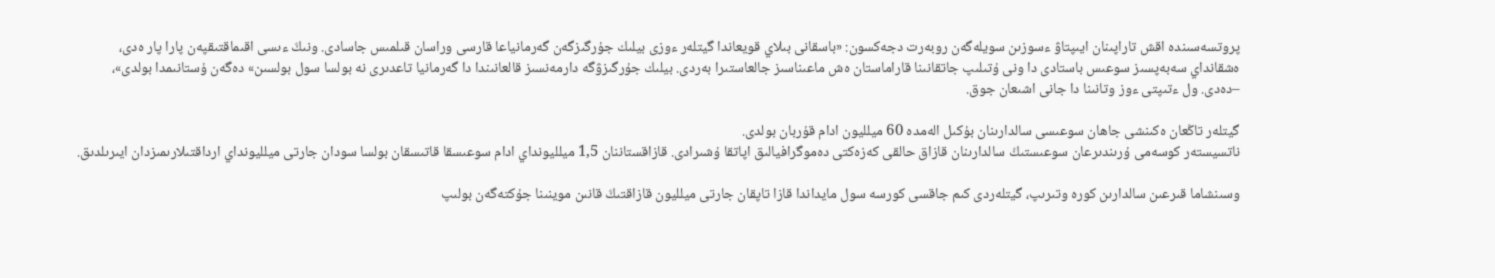پروتسەسىندە اقش تاراپىنان ايىپتاۋ ءسوزىن سويلەگەن روبەرت دجەكسون: «باسقانى بىلاي قويعاندا گيتلەر ءوزى بيلىك جۇرگىزگەن گەرمانياعا قارسى وراسان قىلمىس جاسادى. ونىڭ ءىسى اقىماقتىقپەن پارا پار ەدى، ەشقانداي سەبەپسىز سوعىس باستادى دا ونى ۇتىلىپ جاتقانىنا قاراماستان ەش ماعىناسىز جالعاستىرا بەردى. بيلىك جۇرگىزۋگە دارمەنسىز قالعانىندا دا گەرمانيا تاعدىرى نە بولسا سول بولسىن» دەگەن ۇستانىمدا بولدى»، –دەدى. ول ءتىپتى ءوز وتانىنا دا جانى اشىعان جوق.

گيتلەر تاڭعان ەكىنشى جاھان سوعىسى سالدارىنان بۇكىل الەمدە 60 ميلليون ادام قۇربان بولدى.
ناتسيستەر كوسەمى ۇرىندىرعان سوعىستىڭ سالدارىنان قازاق حالقى كەزەكتى دەموگرافيالىق اپاتقا ۇشىرادى. قازاقستاننان 1,5 ميلليونداي ادام سوعىسقا قاتىسقان بولسا سودان جارتى ميلليونداي ارداقتىلارىمىزدان ايىرىلدىق.

وسىنشاما قىرعىن سالدارىن كورە وتىرىپ، گيتلەردى كىم جاقسى كورسە سول مايداندا قازا تاپقان جارتى ميلليون قازاقتىڭ قانىن موينىنا جۇكتەگەن بولىپ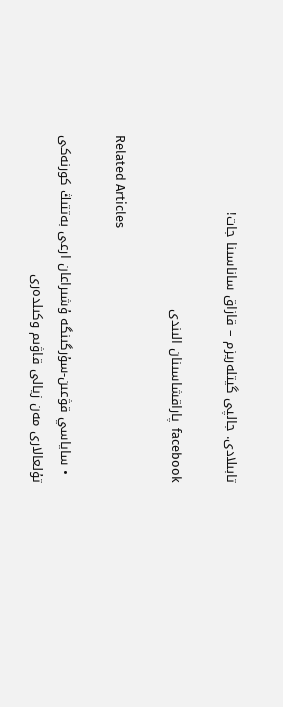تابىلادى. جالپى گيتلەريزم – قازاق ساناسىنا جات!

facebook  پاراقشاسىنان الىندى

Related Articles

  • ساياسي قۋعىن-سۇرگىنگە ۇشىراعان ارعى بەتتىڭ كورنەكى تۇلعالارى مەن زيالى قاۋىم وكىلدەرى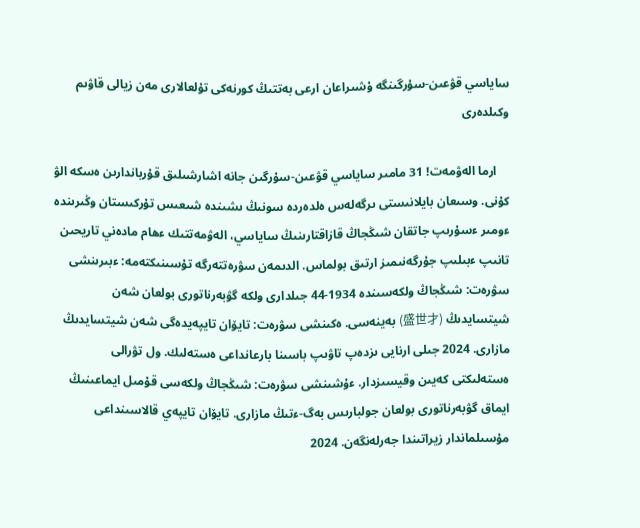ساياسي قۋعىن-سۇرگىنگە ۇشىراعان ارعى بەتتىڭ كورنەكى تۇلعالارى مەن زيالى قاۋىم وكىلدەرى

    ارما الەۋمەت! 31 مامىر ساياسي قۋعىن-سۇرگىن جانە اشارشىلىق قۇرباندارىن ەسكە الۋ كۇنى. وسىعان بايلانىستى ىرگەلەس ەلدەردە سونىڭ ىشىندە شىعىس تۇركىستان وڭىرىندە ءومىر ءسۇرىپ جاتقان شىڭجاڭ قازاقتارىنىڭ ساياسي، الەۋمەتتىك ءھام مادەني تاريحىن تانىپ ءبىلىپ جۇرگەنىمىز ارتىق بولماس. الدىمەن سۋرەتتەرگە تۇسىنىكتەمە: ءبىرىنشى سۋرەت: شىڭجاڭ ولكەسىندە 1934-44 جىلدارى ولكە گۋبەرناتورى بولعان شەن شيتسايدىڭ (盛世才) بەينەسى. ەكىنشى سۋرەت: تايۆان تايپەيدەگى شەن شيتسايدىڭ مازارى. 2024 جىلى ارنايى ىزدەپ تاۋىپ باسىنا بارعانداعى ەستەلىك. ول تۋرالى ەستەلىكتى كەيىن وقيسىزدار. ءۇشىنشى سۋرەت: شىڭجاڭ ولكەسى قۇمىل ايماعىنىڭ ايماق گۋبەرناتورى بولعان جولبارىس بەگ-ءتىڭ مازارى. تايۆان تايپەي قالاسىنداعى مۇسىلماندار زيراتىندا جەرلەنگەن. 2024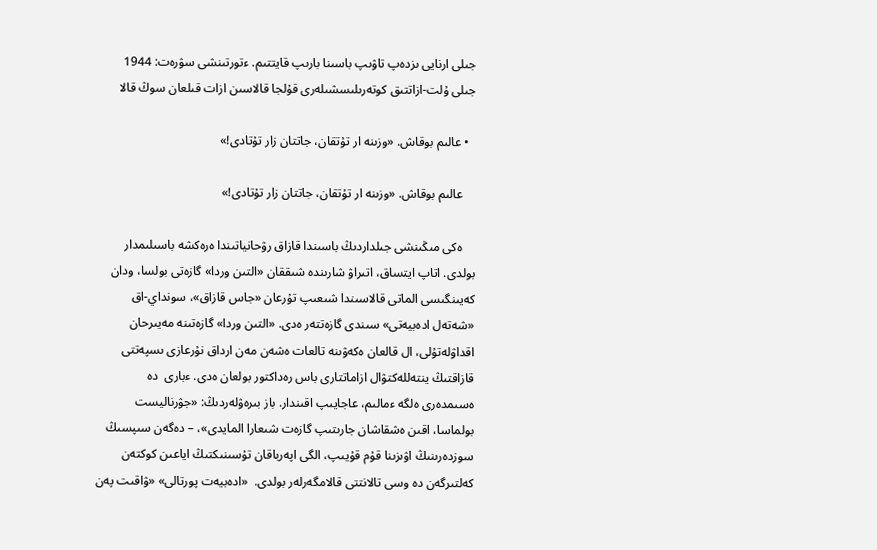جىلى ارنايى ىزدەپ تاۋىپ باسىنا بارىپ قايتتىم. ءتورتىنشى سۋرەت: 1944 جىلى ۇلت-ازاتتىق كوتەرىلىسشىلەرى قۇلجا قالاسىن ازات قىلعان سوڭ قالا

  • عالىم بوقاش. «وزىنە ار تۇتقان، جاتتان زار تۇتادى!»

    عالىم بوقاش. «وزىنە ار تۇتقان، جاتتان زار تۇتادى!»

    ەكى مىڭىنشى جىلداردىڭ باسىندا قازاق رۋحانياتىندا ەرەكشە باسىلىمدار بولدى. اتاپ ايتساق، اتىراۋ شارىندە شىققان «التىن وردا» گازەتى بولسا، ودان كەيىنگىسى الماتى قالاسىندا شىعىپ تۇرعان «جاس قازاق»، سونداي-اق «شەتەل ادەبيەتى» سىندى گازەتتەر ەدى. «التىن وردا» گازەتىنە مەيىرحان اقداۋلەتۇلى، ال قالعان ەكەۋىنە تالعات ەشەن مەن ارداق نۇرعازى ىسپەتتى قازاقتىڭ ينتەللەكتۋال ازاماتتارى باس رەداكتور بولعان ەدى. ءبارى  دە ەسىمدەرى ەلگە ءمالىم، عاجايىپ اقىندار. باز بىرەۋلەردىڭ: «جۋرناليست بولماسا، اقىن ەشقاشان جارىتىپ گازەت شىعارا المايدى»، – دەگەن سىپسىڭ سوزدەرىنىڭ اۋىزىنا قۇم قۇيىپ، الگى اپەرباقان تۇسىنىكتىڭ اياعىن كوكتەن كەلتىرگەن دە وسى تالانتتى قالامگەرلەر بولدى.  «ادەبيەت پورتالى» «ۋاقىت پەن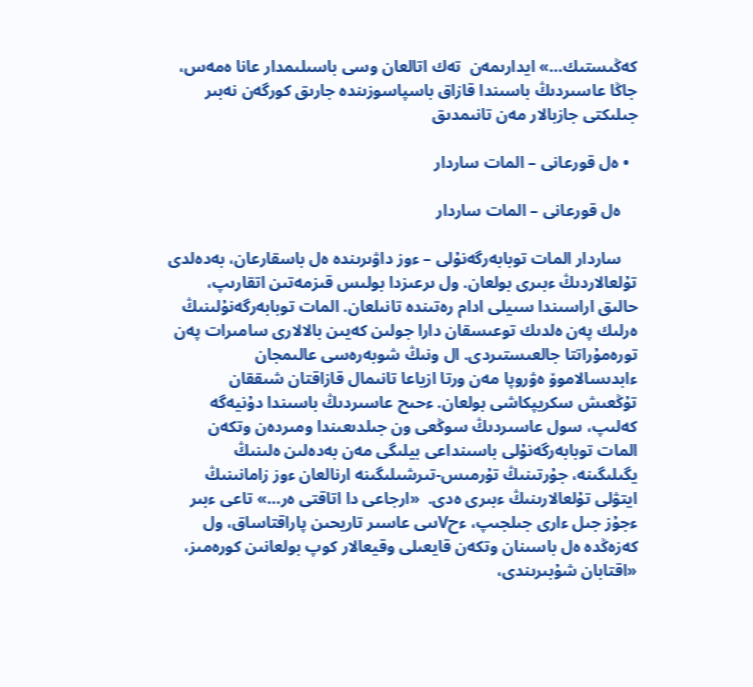كەڭىستىك…» ايدارىمەن  تەك اتالعان وسى باسىلىمدار عانا ەمەس، جاڭا عاسىردىڭ باسىندا قازاق باسپاسوزىندە جارىق كورگەن نەبىر جىلىكتى جازبالار مەن تانىمدىق

  • ەل قورعانى – المات ساردار

    ەل قورعانى – المات ساردار

    ساردار المات توبابەرگەنۇلى – ءوز داۋىرىندە ەل باسقارعان، بەدەلدى تۇلعالاردىڭ ءبىرى بولعان. ول ىرعىزدا بولىس قىزمەتىن اتقارىپ، حالىق اراسىندا سىيلى ادام رەتىندە تانىلعان. المات توبابەرگەنۇلىنىڭ ەرلىك پەن ەلدىك توعىسقان دارا جولىن كەيىن بالالارى سامىرات پەن تورەمۇراتتا جالعىستىردى. ال ونىڭ شوبەرەسى عالىمجان ءابدىسالاموۆ ەۋروپا مەن ورتا ازياعا تانىمال قازاقتان شىققان تۇڭعىش سكريپكاشى بولعان. ءحىح عاسىردىڭ باسىندا دۇنيەگە كەلىپ، سول عاسىردىڭ سوڭعى ون جىلدىعىندا ومىردەن وتكەن المات توبابەرگەنۇلى باسىنداعى بيلىگى مەن بەدەلىن ەلىنىڭ يگىلىگىنە، جۇرتىنىڭ تۇرمىس-تىرشىلىگىنە ارنالعان ءوز زامانىنىڭ ايتۋلى تۇلعالارىنىڭ ءبىرى ەدى.  «ارجاعى دا اتاقتى ەر…» تاعى ءبىر ءجۇز جىل ءارى جىلجىپ، ءحVىىى عاسىر تاريحىن پاراقتاساق، ول كەزەڭدە ەل باسىنان وتكەن قايعىلى وقيعالار كوپ بولعانىن كورەمىز، «اقتابان شۇبىرىندى،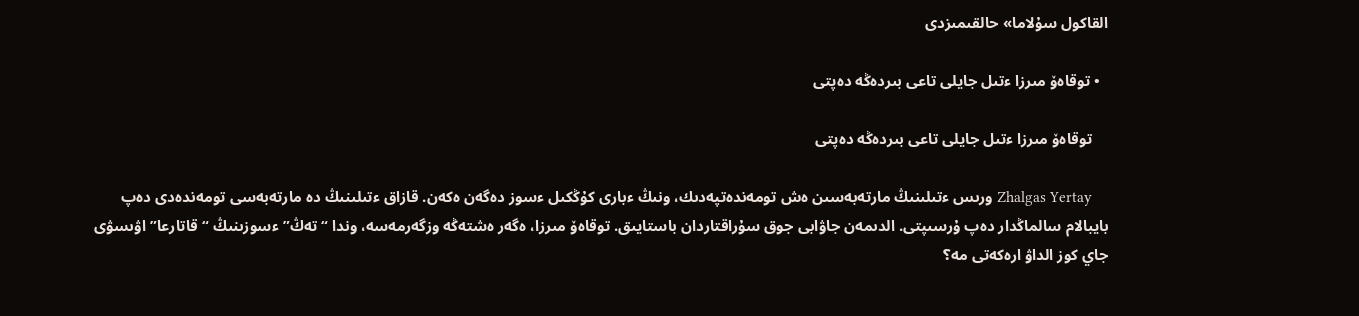القاكول سۇلاما» حالقىمىزدى

  • توقاەۆ مىرزا ءتىل جايلى تاعى بىردەڭە دەپتى

    توقاەۆ مىرزا ءتىل جايلى تاعى بىردەڭە دەپتى

    Zhalgas Yertay ورىس ءتىلىنىڭ مارتەبەسىن ەش تومەندەتپەدىك، ونىڭ ءبارى كۇڭكىل ءسوز دەگەن ەكەن. قازاق ءتىلىنىڭ دە مارتەبەسى تومەندەدى دەپ بايبالام سالماڭدار دەپ ۇرسىپتى. الدىمەن جاۋابى جوق سۇراقتاردان باستايىق. توقاەۆ مىرزا، ەگەر ەشتەڭە وزگەرمەسە، وندا “تەڭ” ءسوزىنىڭ “قاتارعا” اۋىسۋى جاي كوز الداۋ ارەكەتى مە؟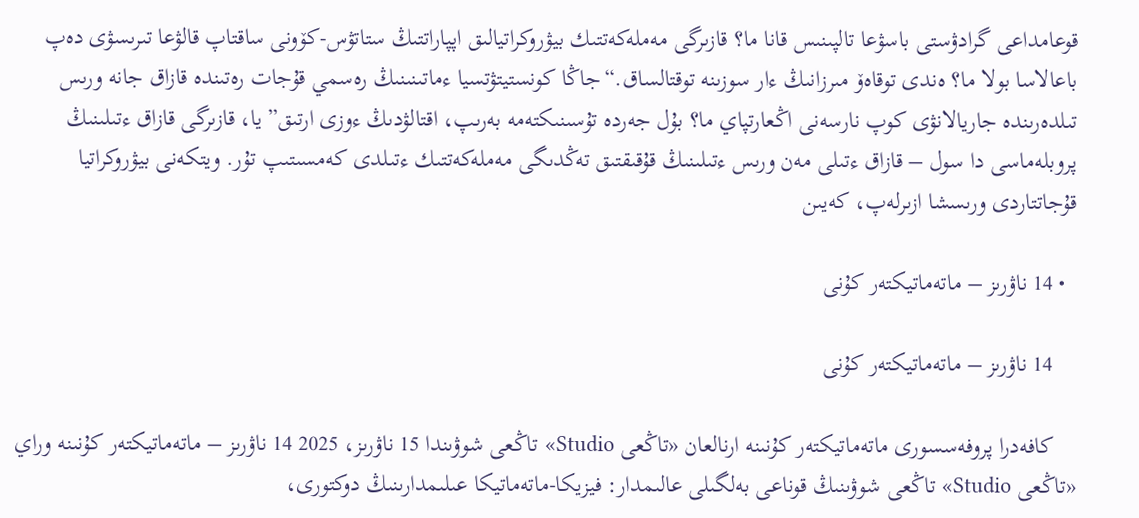قوعامداعى گرادۋستى باسۋعا تالپىنىس قانا ما؟ قازىرگى مەملەكەتتىك بيۋروكراتيالىق اپپاراتتىڭ ستاتۋس-كۆونى ساقتاپ قالۋعا تىرىسۋى دەپ باعالاسا بولا ما؟ ەندى توقاەۆ مىرزانىڭ ءار سوزىنە توقتالساق.“جاڭا كونستيتۋتسيا ءماتىنىنىڭ رەسمي قۇجات رەتىندە قازاق جانە ورىس تىلدەرىندە جاريالانۋى كوپ نارسەنى اڭعارتپاي ما؟ بۇل جەردە تۇسىنىكتەمە بەرىپ، اقتالۋدىڭ ءوزى ارتىق”يا، قازىرگى قازاق ءتىلىنىڭ پروبلەماسى دا سول – قازاق ءتىلى مەن ورىس ءتىلىنىڭ قۇقىقتىق تەڭدىگى مەملەكەتتىك ءتىلدى كەمسىتىپ تۇر. ويتكەنى بيۋروكراتيا قۇجاتتاردى ورىسشا ازىرلەپ، كەيىن

  • 14 ناۋرىز – ماتەماتيكتەر كۇنى

    14 ناۋرىز – ماتەماتيكتەر كۇنى

    كافەدرا پروفەسسورى ماتەماتيكتەر كۇنىنە ارنالعان «تاڭعى Studio» تاڭعى شوۋىندا 15 ناۋرىز، 2025 14 ناۋرىز – ماتەماتيكتەر كۇنىنە وراي «تاڭعى Studio» تاڭعى شوۋىنىڭ قوناعى بەلگىلى عالىمدار: فيزيكا-ماتەماتيكا عىلىمدارىنىڭ دوكتورى،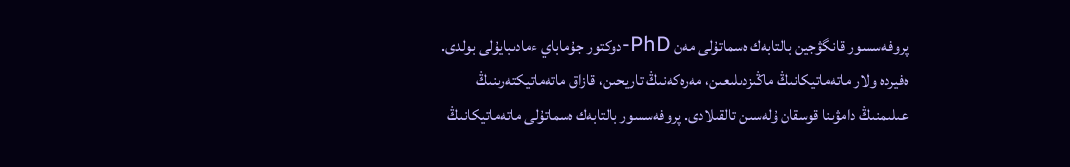پروفەسسور قانگۋجين بالتابەك ەسماتۇلى مەن PhD-دوكتور جۇماباي ءمادىبايۇلى بولدى. ەفيردە ولار ماتەماتيكانىڭ ماڭىزدىلىعىن، مەرەكەنىڭ تاريحىن، قازاق ماتەماتيكتەرىنىڭ عىلىمنىڭ دامۋىنا قوسقان ۇلەسىن تالقىلادى. پروفەسسور بالتابەك ەسماتۇلى ماتەماتيكانىڭ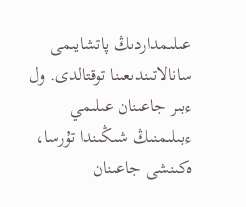عىلىمداردىڭ پاتشايىمى سانالاتىندىعىنا توقتالدى. ول ءبىر جاعىنان عىلىمي ءبىلىمنىڭ شىڭىندا تۇرسا، ەكىنشى جاعىنان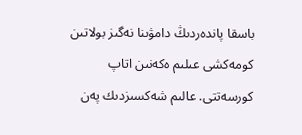باسقا پاندەردىڭ دامۋىنا نەگىز بولاتىن كومەكشى عىلىم ەكەنىن اتاپ كورسەتتى. عالىم شەكسىزدىك پەن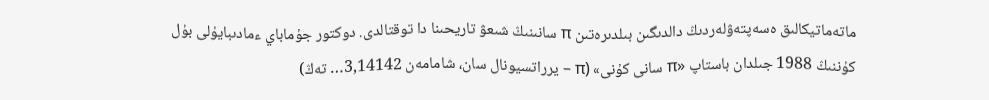ماتەماتيكالىق ەسەپتەۋلەردىڭ دالدىگىن بىلدىرەتىن π سانىنىڭ شىعۋ تاريحىنا دا توقتالدى. دوكتور جۇماباي ءمادىبايۇلى بۇل كۇننىڭ 1988 جىلدان باستاپ «π سانى كۇنى» (π – يرراتسيونال سان، شامامەن 3,14142… تەڭ)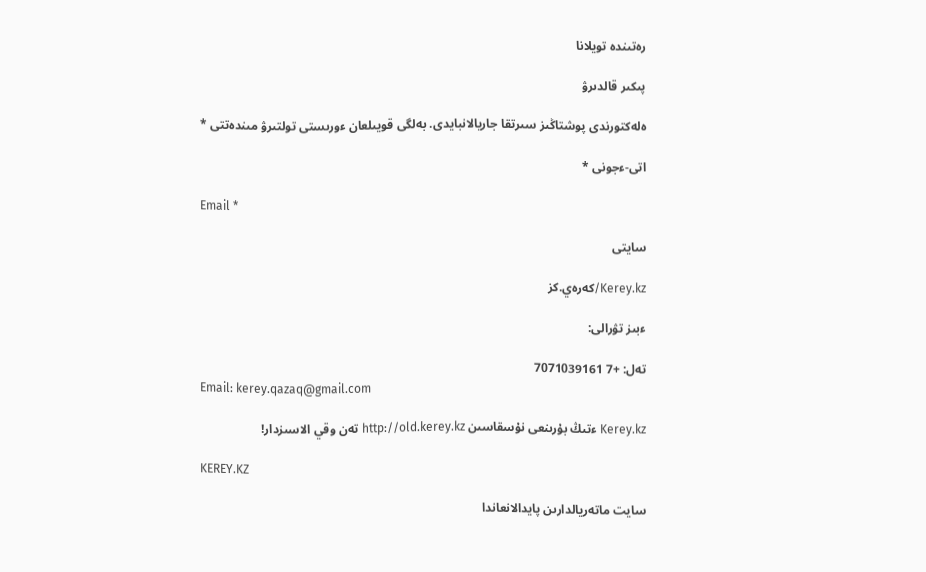رەتىندە تويلانا

پىكىر قالدىرۋ

ەلەكتورندى پوشتاڭىز سىرتقا جاريالانبايدى. بەلگى قويىلعان ءورىستى تولتىرۋ مىندەتتى *

اتى-ءجونى *

Email *

سايتى

Kerey.kz/كەرەي.كز

ءبىز تۋرالى:

تەل: +7 7071039161
Email: kerey.qazaq@gmail.com

Kerey.kz ءتىڭ بۇرىنعى نۇسقاسىن http://old.kerey.kz تەن وقي الاسىزدار!

KEREY.KZ

سايت ماتەريالدارىن پايدالانعاندا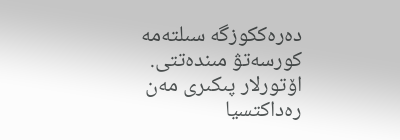دەرەككوزگە سىلتەمە كورسەتۋ مىندەتتى. اۆتورلار پىكىرى مەن رەداكتسيا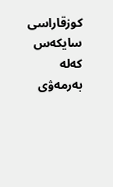كوزقاراسى سايكەس كەلە بەرمەۋى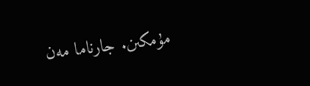مۇمكىن. جارناما مەن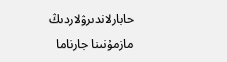حابارلاندىرۋلاردىڭ مازمۇنىنا جارناما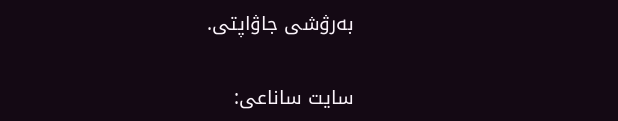بەرۋشى جاۋاپتى.

سايت ساناعى: